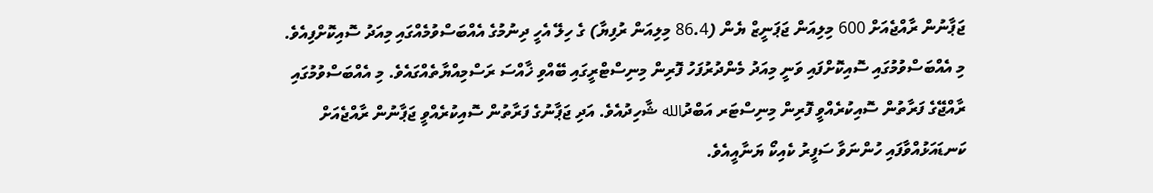ޖަޕާނުން ރާއްޖެއަށް 600 މިލިއަން ޖަޕަނީޒް ޔެން (86.4 މިލިއަން ރުފިޔާ) ގެ ހިލޭ އެހީ ދިނުމުގެ އެއްބަސްވުމެއްގައި މިއަދު ސޮއިކޮށްފިއެވެ.
މި އެއްބަސްވުމުގައި ސޮއިކޮށްފައި ވަނީ މިއަދު މެންދުރުފަހު ފޮރިން މިނިސްޓްރީގައި ބޭއްވި ޚާއްސަ ރަސްމިއްޔާތެއްގައެވެ. މި އެއްބަސްވުމުގައި ރާއްޖޭގެ ފަރާތުން ސޮއިކުރެއްވީ ފޮރިން މިނިސްޓަރ އަބްދުالله ޝާހިދުއެވެ. އަދި ޖަޕާނުގެ ފަރާތުން ސޮއިކުރެއްވީ ޖަޕާނުން ރާއްޖެއަށް ކަނޑައަޅުއްވާފައި ހުންނަވާ ސަފީރު ކެއިކޯ ޔަނާއީއެވެ.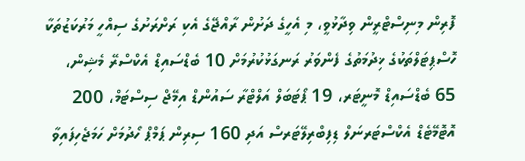ފޮރިން މިނިސްޓްރީން ވިދާޅުވީ، މި އެހީގެ ދަށުން ރާއްޖޭގެ އެކި ރަށްރަށުގެ ސިއްހީ މަރުކަޒުތަކާ ހޮސްޕިޓަލްތަކުގެ ޚިދުމަތުގެ ފެންވަރު ރަނގަޅުކުރުމަށް 10 ބެޑްސައިޑް އެކްސްރޭ މެޝިން، 65 ބެޑްސައިޑް މޮނީޓަރ، 19 ޕޯޓަބަލް އަލްޓްރާ ސައުންޑް އިމޭޖް ސިސްޓަމް، 200 އޮޓޮމޭޓެޑް އެކްސްޓަރނަލް ޑިފިބްރިލޭޓަރސް އަދި 160 ސިރިން ޕަމްޕް ހޯދުމަށް ހަމަޖެހިފައިވާ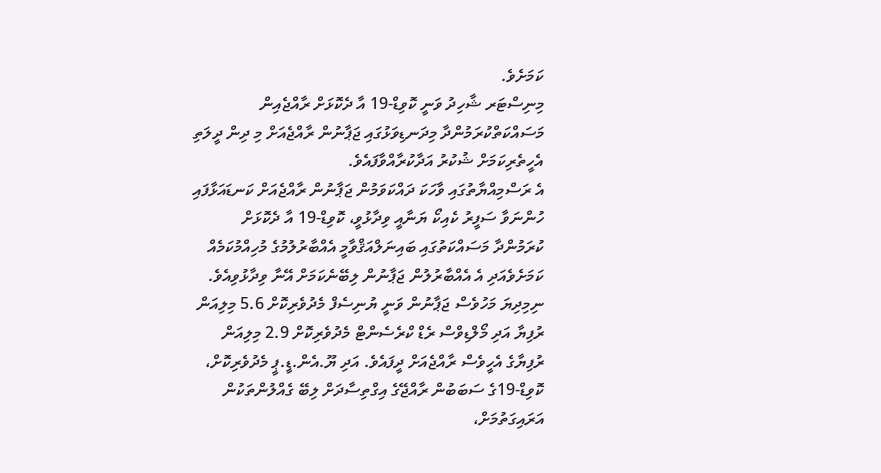ކަމަށެވެ.
މިނިސްޓަރ ޝާހިދު ވަނީ ކޮވިޑް-19 އާ ދެކޮޅަށް ރާއްޖެއިން މަސައްކަތްކުރަމުންދާ މިދަނޑިވަޅުގައި ޖަޕާނުން ރާއްޖެއަށް މި ދިން ދީލަތި އެހީތެރިކަމަށް ޝުކުރު އަދާކުރާއްވާފައެވެ.
އެ ރަސްމިއްޔާތުގައި ވާހަކަ ދައްކަވަމުން ޖަޕާނުން ރާއްޖެއަށް ކަނޑައަޅާފައި ހުންނަވާ ސަފީރު ކެއިކޯ ޔަނާއީ ވިދާޅުވީ، ކޮވިޑް-19 އާ ދެކޮޅަށް ކުރަމުންދާ މަސައްކަތުގައި ބައިނަލްއަޤްވާމީ އެއްބާރުލުމުގެ މުހިއްމުކަމެއް ކަމަށެވެއަދި އެ އެއްބާރުލުން ޖަޕާނުން ލިބޭނެކަމަށް އޭނާ ވިދާޅުވިއެވެ.
ނިމިދިޔަ މަހުވެސް ޖަޕާނުން ވަނީ ޔުނިސެފް މެދުވެރިކޮށް 5.6 މިލިއަން ރުފިޔާ އަދި މޯލްޑިވްސް ރެޑް ކްރެސެންޓް މެދުވެރިކޮށް 2.9 މިލިއަން ރުފިޔާގެ އެހީވެސް ރާއްޖެއަށް ދީފައެވެ. އަދި ޔޫ.އެން.ޑީ.ޕީ މެދުވެރިކޮށް، ކޮވިޑް-19ގެ ސަބަބުން ރާއްޖޭގެ އިގްތިސާދަށް ލިބޭ ގެއްލުންތަކުން އަރައިގަތުމަށް،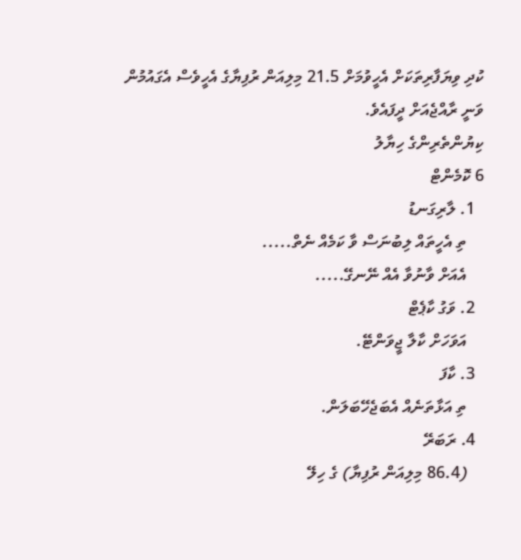ކުދި ވިޔަފާރިތަކަށް އެހީވުމަށް 21.5 މިލިއަން ރުފިޔާގެ އެހީވެސް އެގައުމުން ވަނީ ރާއްޖެއަށް ދީފައެވެ.
ކިޔުންތެރިންގެ ހިޔާލު
6 ކޮމެންޓް
  1. ލާރިގަނޑު
    ތި އެހީތައް ލިބުނަސް ވާ ކަމެއް ނެތް.....
    އެއަށް ވާނުވާ އެއް ނޭނގޭ.....
  2. ވަގު ކާޕެޓް
    އަވަހަށް ކާލާ ޖީވަންޓޭ.
  3. ކާފަ
    ތި އަޅާތަނެއް އެބަޖެހޭބަލަން.
  4. ރަބަރޭ
    (86.4 މިލިއަން ރުފިޔާ) ގެ ހިލޭ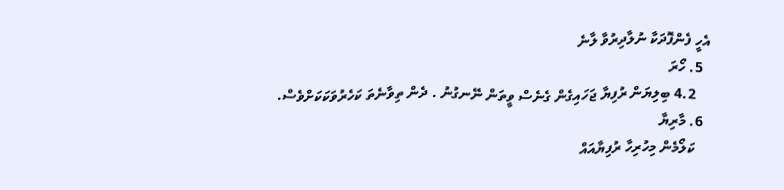އެހީ ފެންފޮދަކާ ނުލާދިރުވާ ލާނެ
  5. ހޯރަ
    4.2 ބިލިޔަން ރުފިޔާ ޖަހައިގެން ގެނެސް ވީތަން ނޭނގުނު . ދެން ތިވާނެތަ ކަހެރުވަކަކަށްވެސް.
  6. މާރިޔާ
    ކަލޯމެން މިހުރިހާ ރުފިޔާއައް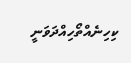ކިހިނެއްތޯހިއްދަވަނީ